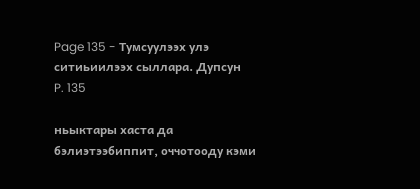Page 135 - Тумсуулээх улэ ситиьиилээх сыллара. Дупсун
P. 135

ньыктары хаста да бэлиэтээбиппит, оччотооду кэми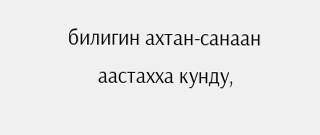билигин ахтан-санаан
      аастахха кунду,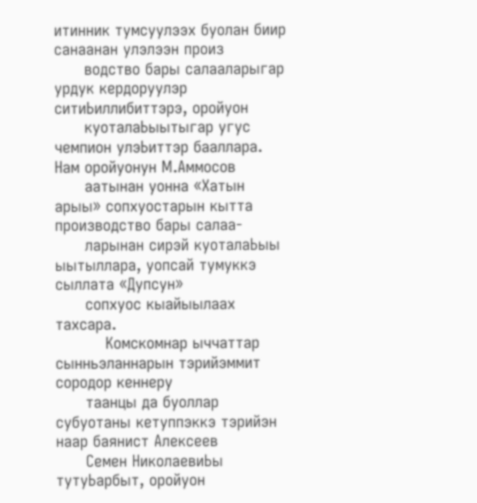итинник тумсуулээх буолан биир санаанан улэлээн произ
      водство бары салааларыгар урдук кердоруулэр ситиЬиллибиттэрэ, оройуон
      куоталаЬыытыгар угус чемпион улэЬиттэр бааллара. Нам оройуонун М.Аммосов
      аатынан уонна «Хатын арыы» сопхуостарын кытта производство бары салаа-
      ларынан сирэй куоталаЬыы ыытыллара, уопсай тумуккэ сыллата «Дупсун»
      сопхуос кыайыылаах тахсара.
          Комскомнар ыччаттар сынньэланнарын тэрийэммит сородор кеннеру
      таанцы да буоллар субуотаны кетуппэккэ тэрийэн наар баянист Алексеев
      Семен НиколаевиЬы тутуЬарбыт, оройуон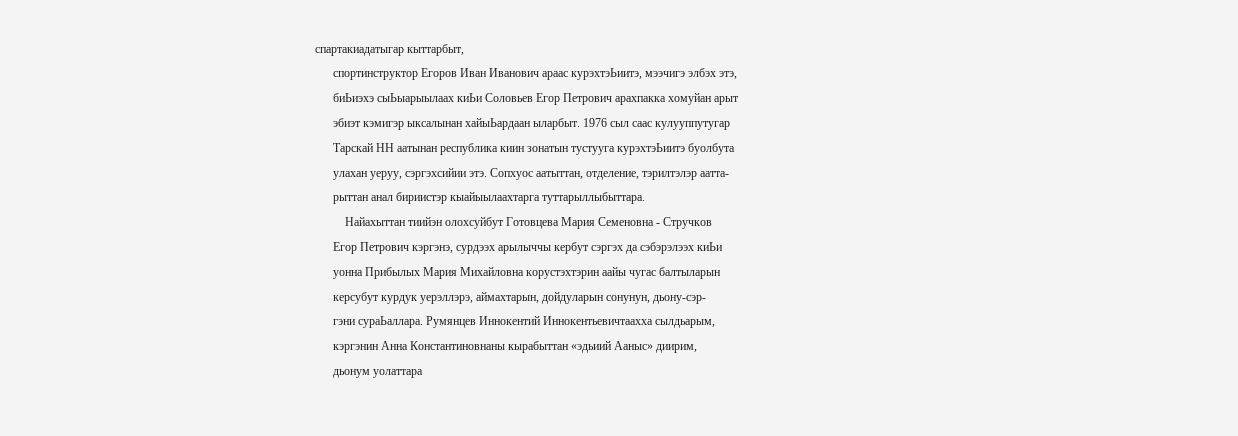спартакиадатыгар кыттарбыт,
      спортинструктор Егоров Иван Иванович араас курэхтэЬиитэ, мээчигэ элбэх этэ,
      биЬиэхэ сыЬыарыылаах киЬи Соловьев Егор Петрович арахпакка хомуйан арыт
      эбиэт кэмигэр ыксалынан хайыЬардаан ыларбыт. 1976 сыл саас кулууппутугар
      Тарскай НН аатынан республика киин зонатын тустууга курэхтэЬиитэ буолбута
      улахан уеруу, сэргэхсийии этэ. Сопхуос аатыттан, отделение, тэрилтэлэр аатта-
      рыттан анал бириистэр кыайыылаахтарга туттарыллыбыттара.
          Найахыттан тиийэн олохсуйбут Готовцева Мария Семеновна - Стручков
      Егор Петрович кэргэнэ, сурдээх арылыччы кербут сэргэх да сэбэрэлээх киЬи
      уонна Прибылых Мария Михайловна корустэхтэрин аайы чугас балтыларын
      керсубут курдук уерэллэрэ, аймахтарын, дойдуларын сонунун, дьону-сэр-
      гэни сураЬаллара. Румянцев Иннокентий Иннокентьевичтаахха сылдьарым,
      кэргэнин Анна Константиновнаны кырабыттан «эдьиий Ааныс» диирим,
      дьонум уолаттара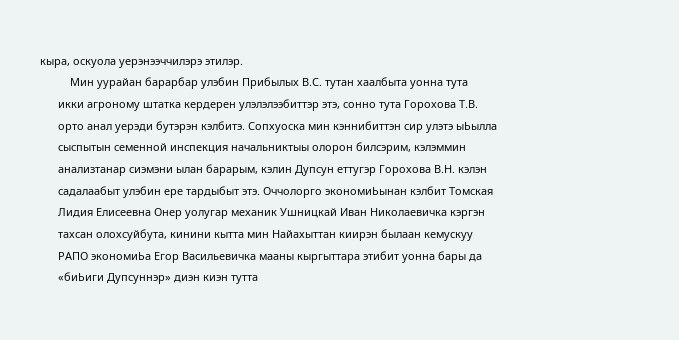кыра, оскуола уерэнээччилэрэ этилэр.
          Мин уурайан барарбар улэбин Прибылых В.С. тутан хаалбыта уонна тута
      икки агроному штатка кердерен улэлэлээбиттэр этэ, сонно тута Горохова Т.В.
      орто анал уерэди бутэрэн кэлбитэ. Сопхуоска мин кэннибиттэн сир улэтэ ыЬылла
      сыспытын семенной инспекция начальниктыы олорон билсэрим, кэлэммин
      анализтанар сиэмэни ылан барарым, кэлин Дупсун еттугэр Горохова В.Н. кэлэн
      садалаабыт улэбин ере тардыбыт этэ. Оччолорго экономиЬынан кэлбит Томская
      Лидия Елисеевна Онер уолугар механик Ушницкай Иван Николаевичка кэргэн
      тахсан олохсуйбута, кинини кытта мин Найахыттан киирэн былаан кемускуу
      РАПО экономиЬа Егор Васильевичка мааны кыргыттара этибит уонна бары да
      «биЬиги Дупсуннэр» диэн киэн тутта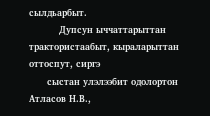сылдьарбыт.
          Дупсун ыччаттарыттан трактористаабыт, кыраларыттан оттоспут, сиргэ
      сыстан улэлээбит одолортон Атласов Н.В.,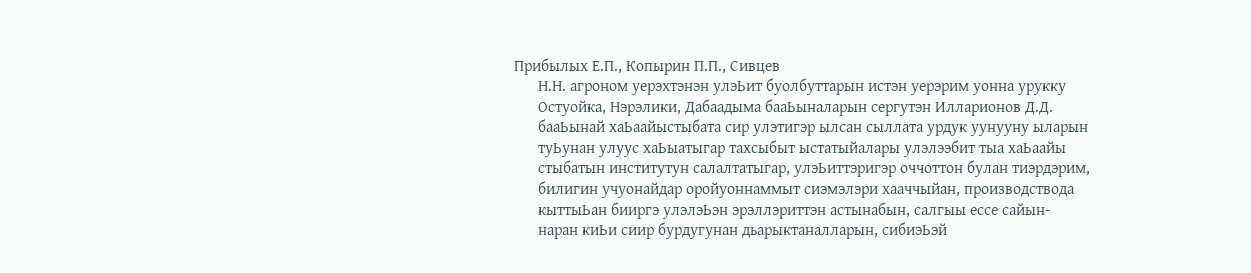Прибылых Е.П., Копырин П.П., Сивцев
      Н.Н. агроном уерэхтэнэн улэЬит буолбуттарын истэн уерэрим уонна урукку
      Остуойка, Нэрэлики, Дабаадыма бааЬыналарын сергутэн Илларионов Д.Д.
      бааЬынай хаЬаайыстыбата сир улэтигэр ылсан сыллата урдук уунууну ыларын
      туЬунан улуус хаЬыатыгар тахсыбыт ыстатыйалары улэлээбит тыа хаЬаайы
      стыбатын институтун салалтатыгар, улэЬиттэригэр оччоттон булан тиэрдэрим,
      билигин учуонайдар оройуоннаммыт сиэмэлэри хааччыйан, производствода
      кыттыЬан бииргэ улэлэЬэн эрэллэриттэн астынабын, салгыы ессе сайын-
      наран киЬи сиир бурдугунан дьарыктаналларын, сибиэЬэй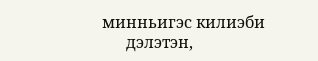минньигэс килиэби
      дэлэтэн,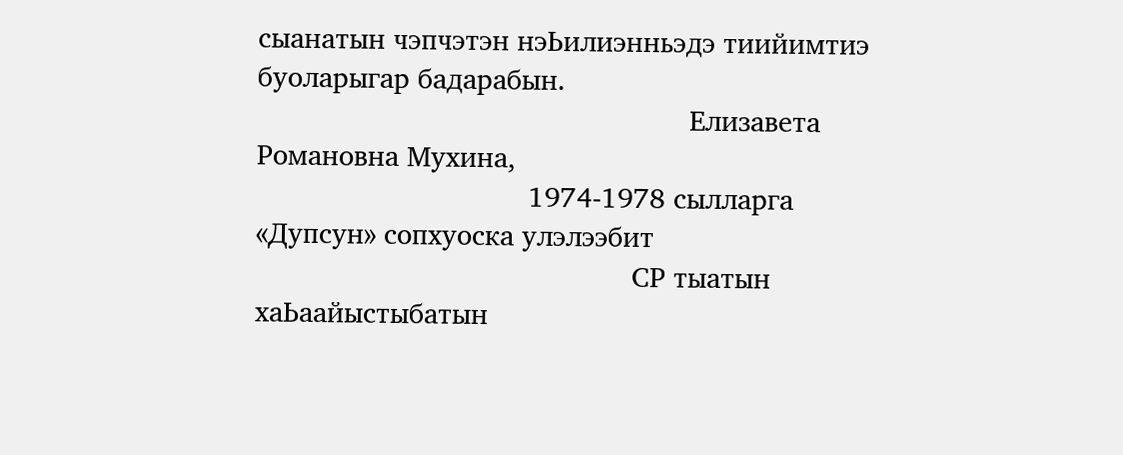сыанатын чэпчэтэн нэЬилиэнньэдэ тиийимтиэ буоларыгар бадарабын.
                                                      Елизавета Романовна Мухина,
                                  1974-1978 сылларга «Дупсун» сопхуоска улэлээбит
                                               СР тыатын хаЬаайыстыбатын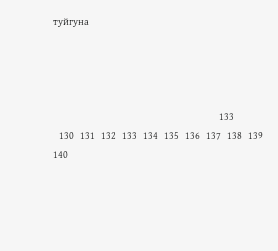туйгуна




                                                                                   133
   130   131   132   133   134   135   136   137   138   139   140